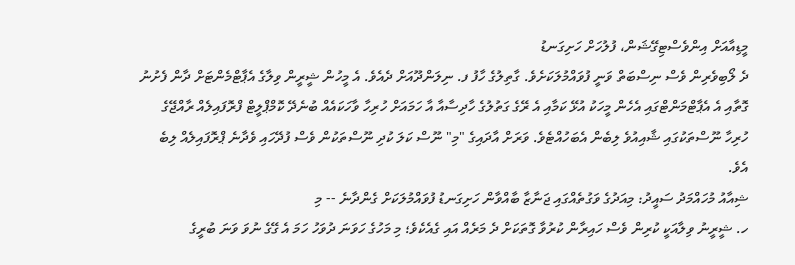މީޑިއާއަށް އިންވެސްޓިގޭޝަން، ފުލުހަށް ހަށިގަނޑު
ދެ ލޯބިވެރިން ވެސް ނިސްބަތް ވަނީ ފުވައްމުލަކަށެވެ. ގާތިލުގެ ހާފު ފ. ނިލަންދޫއަށް ދެއެވެ. އެ މީހުން ޝީރީން ވިލާގެ އެޕާޓްމެންޓަށް ދާން ފެށުނު ގޮތާއި އެ އެޕާޓްމަންޓްގައި އެހެން މީހަކު އުޅޭ ކަމާއި އެ ރޭގެ ގަތުލުގެ ހާދިސާއާ އާ ހަމައަށް ހުރިހާ ވާހަކައެއް ބުނެދޭ ކޮމްޕްލީޓް ފްރޮފައިލެއް ރާއްޖޭގެ ހުރިހާ ނޫސްތަކުގައި ޝާއިއުވެ ލިބެން އެބަހުއްޓެވެ. ވަރަށް އާދައިގެ "މި" ނޫސް ކަލަ ކުދި ނޫސްތަކުން ވެސް ފުދޭހައި ވެދާނެ ޕްރޮފައިލެއް ލިބެ އެވެ.
ޝިއާއު މުހައްމަދު ސައީދު: މިއަދުގެ ވަގުތެއްގައި ޖަނާޒާ ބާއްވާން ހަށިގަނޑު ފުވައްމުލަކަށް ގެންދާނެ -- މި
ހ. ޝީރީނު ވިލާއަކީ ކުރިން ވެސް ހައިރާން ކުރުވާ ގޮތަކަށް ދެ މަރެއް އައި ގެއެކެވެ؛ މި މަހުގެ ހަވަނަ ދުވަހު ހަމަ އެ ގޭގެ ނުވަ ވަނަ ބުރީގެ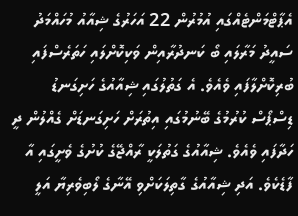އެޕާޓްމަންޓެއްގައި އުމުރުން 22 އަހަރުގެ ޝިއާއު މުހައްމަދު ސައީދު މަރާލައި ބޯ ކަނދުރާއިން ވަކިކޮށްލައި ހަތަރެސްފައި ބުރިކޮށްލާފައި ވެއެވެ. އެ ގަތުލުގައި ޝިއާއުގެ ހަށިގަނޑު ޑިސްޕޯސް ކުރުމުގެ ބޭނުމުގައި އިތުރަށް ހަށިގަނޑަށް ގެއްލުން ދީ ހަދާފައި ވެއެވެ. ޝިއާއުގެ ގަތުލަކީ ރާއްޖޭގެ ކުށުގެ ވެށީގައި އާ ފާޑެކެވެ. އަދި ޝިއާއުގެ ގާތިލަކަށްވި އޭނާގެ ލޯބިވެރިޔާ އަލީ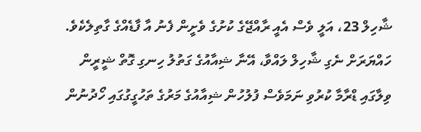ޝާހިލް 23، އަލީ ވެސް އެއީ ރާއްޖޭގެ ކުށުގެ ވެށީން ފެނު އާ ފާޑެއްގެ ގާތިލެކެވެ.
ހައްޔަރަށް ނެގި ޝާހިލް ލައްވާ، އޭނާ ޝިއާއުގެ ގަތުލު ހިނގި ގޮތް ޝީރީން ވިލާގައި ޑްރާމާ ކުރުވި ނަމަވެސް ފުލުހުން ޝިއާއުގެ މަރުގެ ތަހުގީގުގައި ހޯދުނުން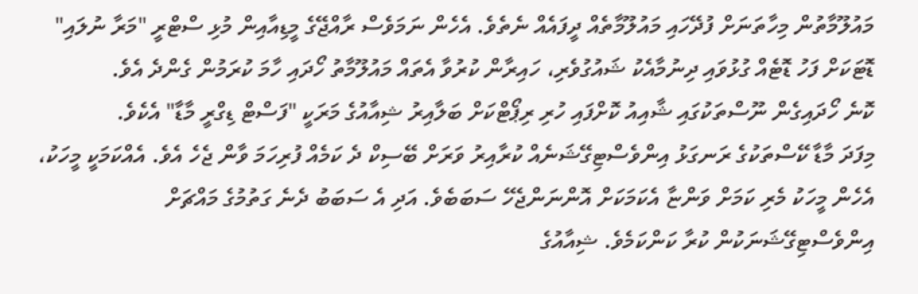މައުލޫމާތުން މިހާތަނަށް ފުދޭހައި މައުލޫމާތެއް ދީފައެއް ނެތެވެ. އެހެން ނަމަވެސް ރާއްޖޭގެ މީޑިއާއިން މުޅި ސްޓްރީ "މަރާ ނުލައި" ޑޮޓަކަށް ފަހު ޑޮޓެއް ގުޅުވައި ދިނުމާއެކު ޝައުގުވެރި، ހައިރާން ކުރުވާ އެތައް މައުލޫމާތު ހޯދައި ހާމަ ކުރަމުން ގެންދެ އެވެ.
ކޮނެ ހޯދައިގެން ނޫސްތަކުގައި ޝާއިއު ކޮށްފައި ހުރި ރިޕޯޓްކަށް ބަލާއިރު ޝިއާއުގެ މަރަކީ "ފަސްޓް ޑިގްރީ މާޑާ" އެކެވެ.
މިފަދަ މާޑާ ކޭސްތަކުގެ ރަނގަޅު އިންވެސްޓިގޭޝަނެއް ކުރާއިރު ވަރަށް ބޭސިކް ދެ ކަމެއް ފުރިހަމަ ވާން ޖެހެ އެވެ. އެއްކަމަކީ މީހަކު، އެހެން މީހަކު މެރި ކަމަށް ވަންޏާ އެކަމަކަށް އޮންނަންޖެހޭ ސަބަބެވެ. އަދި އެ ސަބަބު ދެނެ ގަތުމުގެ މައްޗަށް އިންވެސްޓިގޭޝަނަކުން ކުރާ ކަންކަމެވެ. ޝިއާއުގެ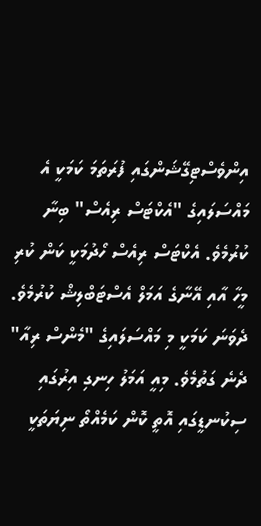އިންވެސްޓިގޭޝަންގައި ފުރަތަމަ ކަމަކީ އެ މައްސަލައިގެ "އެކްޓަސް ރިއެސް" ބިނާ ކުރުމެވެ. އެކްޓަސް ރިއެސް ހޯދުމަކީ ކަން ކުރި މީހާ އާއި އޭނާގެ އަމަލް އެސްޓަބްލިޝް ކުރުމެވެ. ދެވަނަ ކަމަކީ މި މައްސަލައިގެ "މެންސް ރިއާ" ދެނެ ގަތުމެވެ. މިއީ އަމަލު ހިނގި އިރުގައި ސިކުނޑީގައި އޮތީ ކޮން ކަމެއްތޯ ނިޔަތަކީ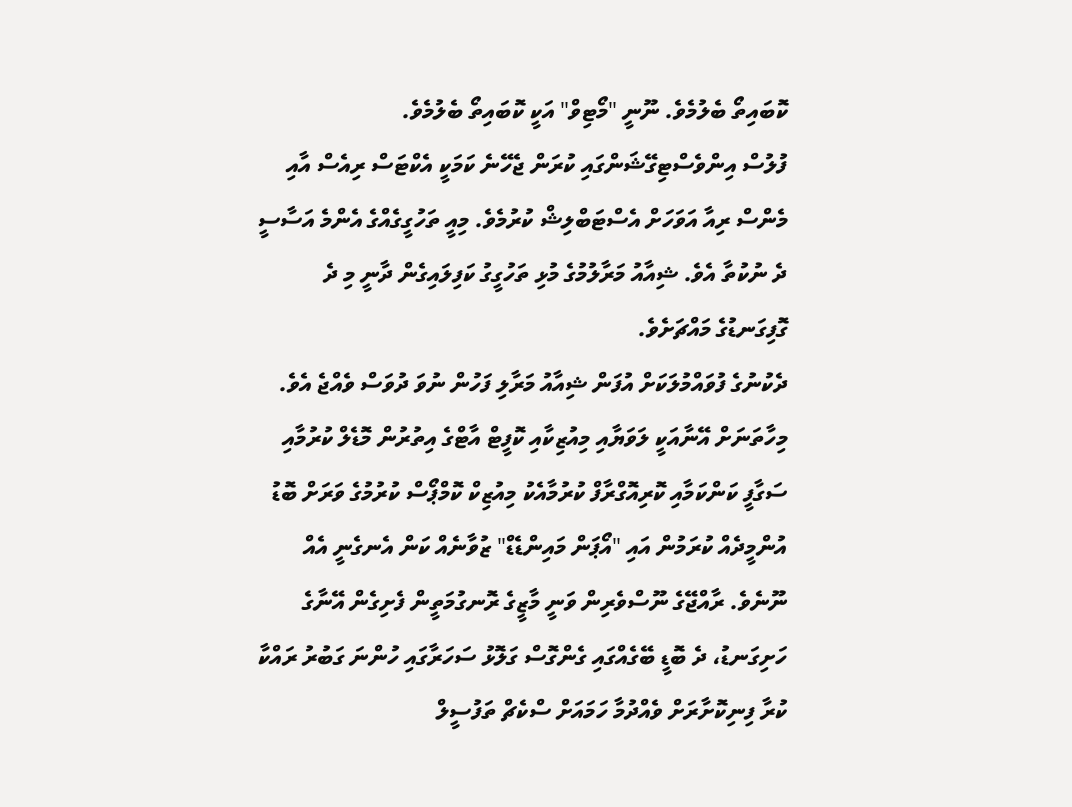ކޮބައިތޯ ބެލުމެވެ. ނޫނީ "މޯޓިވް" އަކީ ކޮބައިތޯ ބެލުމެވެ.
ފުލުސް އިންވެސްޓިގޭޝަންގައި ކުރަން ޖެހޭނެ ކަމަކީ އެކްޓަސް ރިއެސް އާއި މެންސް ރިއާ އަވަހަށް އެސްޓަބްލިޝް ކުރުމެވެ. މިއީ ތަހުގީގެއްގެ އެންމެ އަސާސީ ދެ ނުކުތާ އެވެ. ޝިއާއު މަރާލުމުގެ މުޅި ތަހުގީގު ކަފިލައިގެން ދާނީ މި ދެ ގޮފިގަނޑުގެ މައްޗަށެވެ.
ދެކުނުގެ ފުވައްމުލަކަށް އުފަން ޝިއާއު މަރާލި ފަހުން ނުވަ ދުވަސް ވެއްޖެ އެވެ. މިހާތަނަށް އޭނާއަކީ ލަވަޔާއި މިއުޒިކާއި ކޮފީޓް އާޓްގެ އިތުރުން މޮޑެލް ކުރުމާއި ސަގާފީ ކަންކަމާއި ކޮރިއޮގްރާފް ކުރުމާއެކު މިއުޒިކް ކޮމްޕޯސް ކުރުމުގެ ވަރަށް ބޮޑު އުންމީދެއް ކުރަމުން އައި "އޯޕަން މައިންޑެޑް" ޒުވާނެއް ކަން އެނގެނީ އެއް ނޫނެވެ. ރާއްޖޭގެ ނޫސްވެރިން ވަނީ މާޒީގެ ރޮނގުމަތީން ފެށިގެން އޭނާގެ ހަށިގަނޑު، ދެ ބޮޑީ ބޭގެއްގައި ގެންގޮސް ގަލޮޅު ސަހަރާގައި ހުންނަ ގަބުރު ރައްކާ ކުރާ ފިނިކޮށާރަށް ވެއްދުމާ ހަމައަށް ސްކެޗް ތަފުސީލް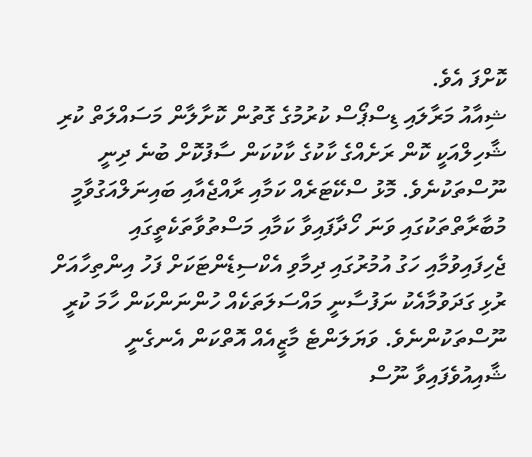ކޮށްފަ އެވެ.
ޝިއާއު މަރާލައި ޑިސްޕޯސް ކުރުމުގެ ގޮތުން ކޮށާލާން މަސައްލަތް ކުރި ޝާހިލްއަކީ ކޮން ރަށެއްގެ ކާކުގެ ކާކުކަން ސާފުކޮށް ބުނެ ދިނީ ނޫސްތަކުނެވެ. މޮޅު ސްކޭޓަރެއް ކަމާއި ރާއްޖެއާއި ބައިނަލްއަގުވާމީ މުބާރާތްތަކުގައި ވަނަ ހޯދާފައިވާ ކަމާއި މަސްތުވާތަކެތީގައި ޖެހިފައިވުމާއި ހަގު އުމުރުގައި ދިމާވި އެކްސިޑެންޓަކަށް ފަހު އިންތިހާއަށް ރުޅި ގަދަވުމާއެކު ނަފުސާނީ މައްސަލަތަކެއް ހުންނަންކަން ހާމަ ކުރީ ނޫސްތަކުންނެވެ. ވަޔަލަންޓެ މާޒީއެއް އޮތްކަން އެނގެނީ ޝާއިއުވެފައިވާ ނޫސް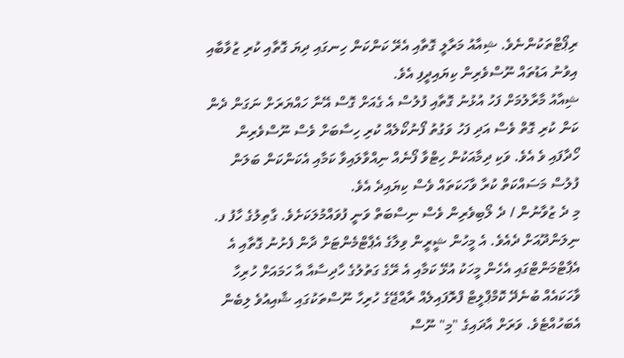ރިޕޯޓްތަކުންނެވެ. ޝިއާއު މަރާލީ ގޮތާއި އެރޭ ކަންކަން ހިނގައި ދިޔަ ގޮތާއި ކުރި ޒުވާބާއި އިވުނު އަޑުތައް ނޫސްވެރިން ކިޔައިދީފި އެވެ.
ޝިއާއު މާރާލުމަށް ފަހު އުޅުނު ގޮތާއި ފުލުސް އެ ގެއަށް ގޮސް އޭނާ ހައްޔަރަށް ނަގަން ދެން ކަން ކުރި ގޮތް ވެސް އަދި ފަހު ވަގުތު ފޯނުކޯލެއް ކުރި ހިސާބަށް ވެސް ނޫސްވެރިން ހޯދާފައި ވެ އެވެ. ވަކި ދިމާއަކުން ހިޓްވާ ފޯނެއް ނިއްވާލައިވާ ކަމާއި އެކަންކަން ބަލަން ފުލުސް މަސައްކަތް ކުރާ ވާހަކަތައް ވެސް ކިޔައިދެ އެވެ.
މި ދެ ޒުވާނުން / ދެ ލޯބިވެރިން ވެސް ނިސްބަތް ވަނީ ފުވައްމުލަކަށެވެ. ގާތިލުގެ ހާފު ފ. ނިލަންދޫއަށް ދެއެވެ. އެ މީހުން ޝީރީން ވިލާގެ އެޕާޓްމެންޓަށް ދާން ފެށުނު ގޮތާއި އެ އެޕާޓްމަންޓްގައި އެހެން މީހަކު އުޅޭ ކަމާއި އެ ރޭގެ ގަތުލުގެ ހާދިސާއާ އާ ހަމައަށް ހުރިހާ ވާހަކައެއް ބުނެދޭ ކޮމްޕްލީޓް ފްރޮފައިލެއް ރާއްޖޭގެ ހުރިހާ ނޫސްތަކުގައި ޝާއިއުވެ ލިބެން އެބަހުއްޓެވެ. ވަރަށް އާދައިގެ "މި" ނޫސް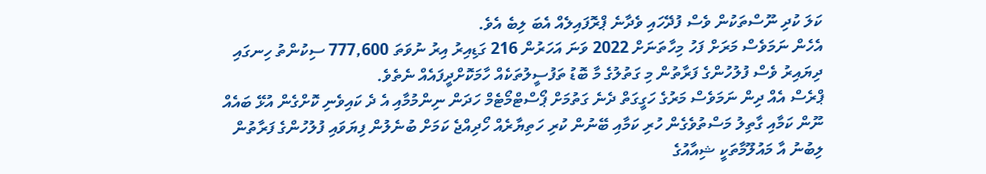ކަލަ ކުދި ނޫސްތަކުން ވެސް ފުދޭހައި ވެދާނެ ޕްރޮފައިލެއް އެބަ ލިބެ އެވެ.
އެހެން ނަމަވެސް މަރަށް ފަހު މިހާތަނަށް 2022 ވަނަ އަހަރުން 216 ގަޑިއިރު އިރު ނުވަތަ 777,600 ސިކުންތު ހިނގައި ދިޔައިރު ވެސް ފުލުހުންގެ ފަރާތުން މި ގަތުލުގެ މާ ބޮޑު ތަފުސީލުތަކެއް ހާމަކޮށްދީފައެއް ނެތެވެ.
ޕްރެސް އެއް ދިން ނަމަވެސް މަރުގެ ހަގީގަތް ދެނެ ގަތުމަށް ޕޯސްޓްމޯޓެމް ހަދަން ނިންމުމާއި އެ ދެ ކައިވެނި ކޮށްގެން އުޅޭ ބައެއް ނޫން ކަމާއި ގާތިލު މަސްތުވެގެން ހުރި ކަމާއި ބޭނުން ކުރި ހަތިޔާރެއް ހޯދިއްޖެ ކަމަށް ބުނެލުން ފިޔަވައި ފުލުހުންގެ ފަރާތުން ލިބުނު އާ މައުލޫމާތަކީ ޝިއާއުގެ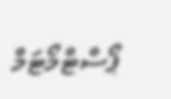ޕޯސްޓްމޯޓަމް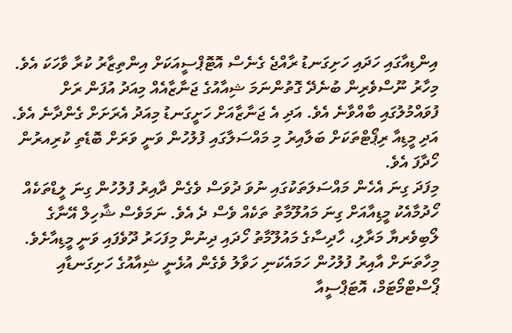އިންޑިއާގައި ހަދައި ހަށިގަނޑު ރާއްޖެ ގެނެސް އޮޓޮޕްސީއަކަށް އިންތިޒާރު ކުރާ ވާހަކަ އެވެ.
މިހާރު ނޫސްވެރިން ބުނެދޭ ގޮތުންނަމަ ޝިއާއުގެ ޖަނާޒާއެއް މިއަދު އުފަން ރަށް ފުވައްމުލުގައި ބާއްވާނެ އެވެ. އަދި އެ ޖަނާޒާއަށް ހަށީގަނޑު މިއަދު އެރަށަށް ގެންދާނެ އެވެ. އަދި މީޑިއާ ރިޕޯޓްތަކަށް ބަލާއިރު މި މައްސަލާގައި ފުލުހުން ވަނީ ވަރަށް ބޮޑެތި ކުރިއރުން ހޯދާފަ އެވެ.
މިފަދަ ގިނަ އެހެން މައްސަލަތަކުގައި ނުވަ ދުވަސް ވެގެން ދާއިރު ފުލުހުން ގިނަ ލީޑްތަކެއް ހޯދުމާއެކު މީޑިއާއަށް ގިނަ މައުލޫމާތު ތަކެއް ވެސް ދެ އެވެ. ނަމަވެސް ޝާހިލް އޭނާގެ ލޯބިވެރޔާ މަރާލި، ހާދިސާގެ މައުލޫމާތު ހޯދައި ދިނުން މިފަހަރު ދޫވެފައި ވަނީ މީޑިއާށެވެ. މިހާތަނަށް އާއިރު ފުލުހުން ހަމައެކަނި ހަވާލު ވެގެން އުޅެނީ ޝިއާއުގެ ހަށިގަނޑާއި ޕޯސްޓްމޯޓަމް، އޮޓަޕްސީއާ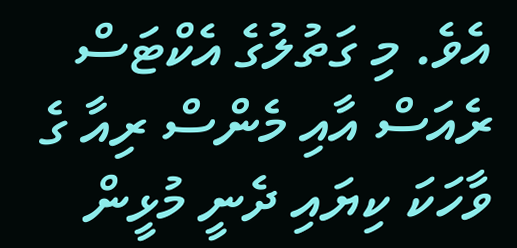އެވެ. މި ގަތުލުގެ އެކްޓަސް ރެއަސް އާއި މެންސް ރިއާ ގެ ވާހަކަ ކިޔައި ދެނީ މުޅީން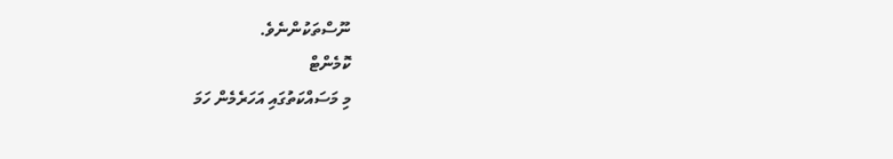ނޫސްތަކުންނެވެ.
ކޮމެންޓް
މި މަސައްކަތުގައި އަހަރެމެން ހަމަ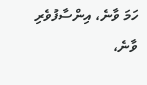ހަމަ ވާނެ، އިންސާފުވެރި ވާނެ،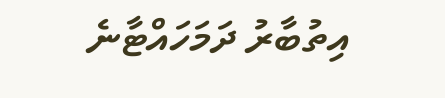އިތުބާރު ދަމަހައްޓާނެ